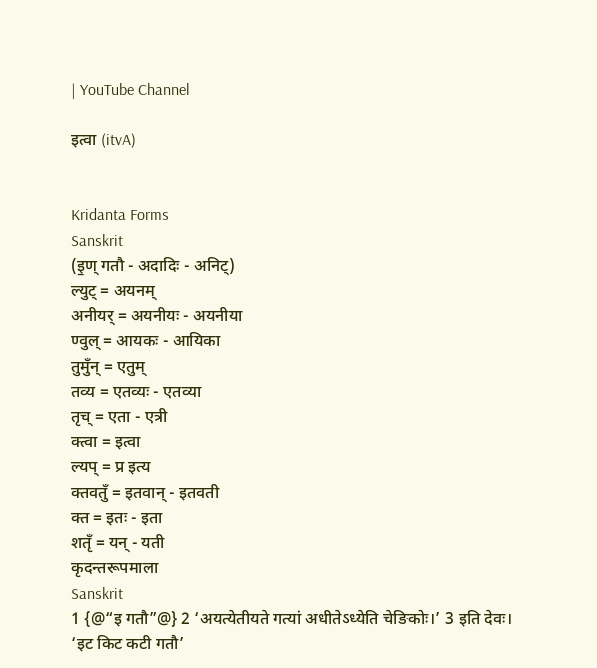| YouTube Channel

इत्वा (itvA)


Kridanta Forms
Sanskrit
(इ॒ण् गतौ - अदादिः - अनिट्)
ल्युट् = अयनम्
अनीयर् = अयनीयः - अयनीया
ण्वुल् = आयकः - आयिका
तुमुँन् = एतुम्
तव्य = एतव्यः - एतव्या
तृच् = एता - एत्री
क्त्वा = इत्वा
ल्यप् = प्र इत्य
क्तवतुँ = इतवान् - इतवती
क्त = इतः - इता
शतृँ = यन् - यती
कृदन्तरूपमाला
Sanskrit
1 {@“इ गतौ”@} 2 ‘अयत्येतीयते गत्यां अधीतेऽध्येति चेङिकोः।’ 3 इति देवः।
‘इट किट कटी गतौ’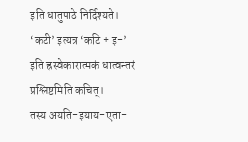इति धातुपाठे निर्दिश्यते।
‘कटी’ इत्यत्र ‘कटि + इ-’ इति ह्रस्वेकारात्मकं धात्वन्तरं प्रश्लिष्टमिति कचित्।
तस्य अयति-इयाय-एता-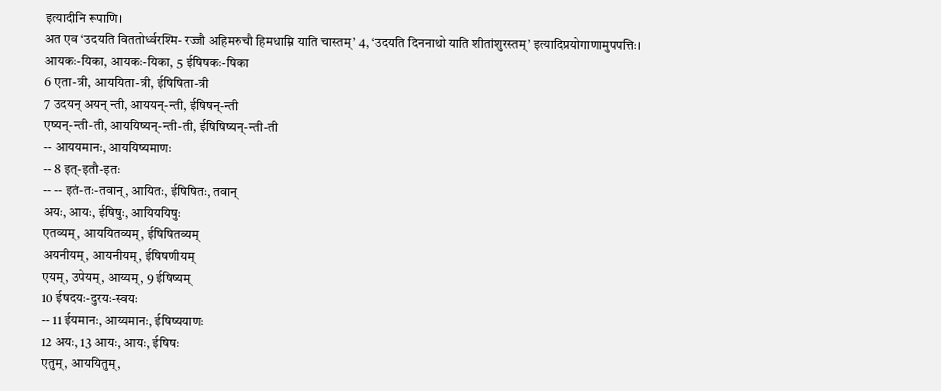इत्यादीनि रूपाणि।
अत एव ‘उदयति विततोर्ध्वरश्मि- रज्जौ अहिमरुचौ हिमधाम्नि याति चास्तम्’ 4, ‘उदयति दिननाथो याति शीतांशुरस्तम्’ इत्यादिप्रयोगाणामुपपत्तिः।
आयकः-यिका, आयकः-यिका, 5 ईषिषकः-षिका
6 एता-त्री, आययिता-त्री, ईषिषिता-त्री
7 उदयन् अयन् न्ती, आययन्-न्ती, ईषिषन्-न्ती
एष्यन्-न्ती-ती, आययिष्यन्-न्ती-ती, ईषिषिष्यन्-न्ती-ती
-- आययमानः, आययिष्यमाणः
-- 8 इत्-इतौ-इतः
-- -- इतं-तः-तवान्, आयितः, ईषिषितः, तवान्
अयः, आयः, ईषिषुः, आयिययिषुः
एतव्यम्, आययितव्यम्, ईषिषितव्यम्
अयनीयम्, आयनीयम्, ईषिषणीयम्
एयम्, उपेयम्, आय्यम्, 9 ईषिष्यम्
10 ईषदयः-दुरयः-स्वयः
-- 11 ईयमानः, आय्यमानः, ईषिष्ययाणः
12 अयः, 13 आयः, आयः, ईषिषः
एतुम्, आययितुम्,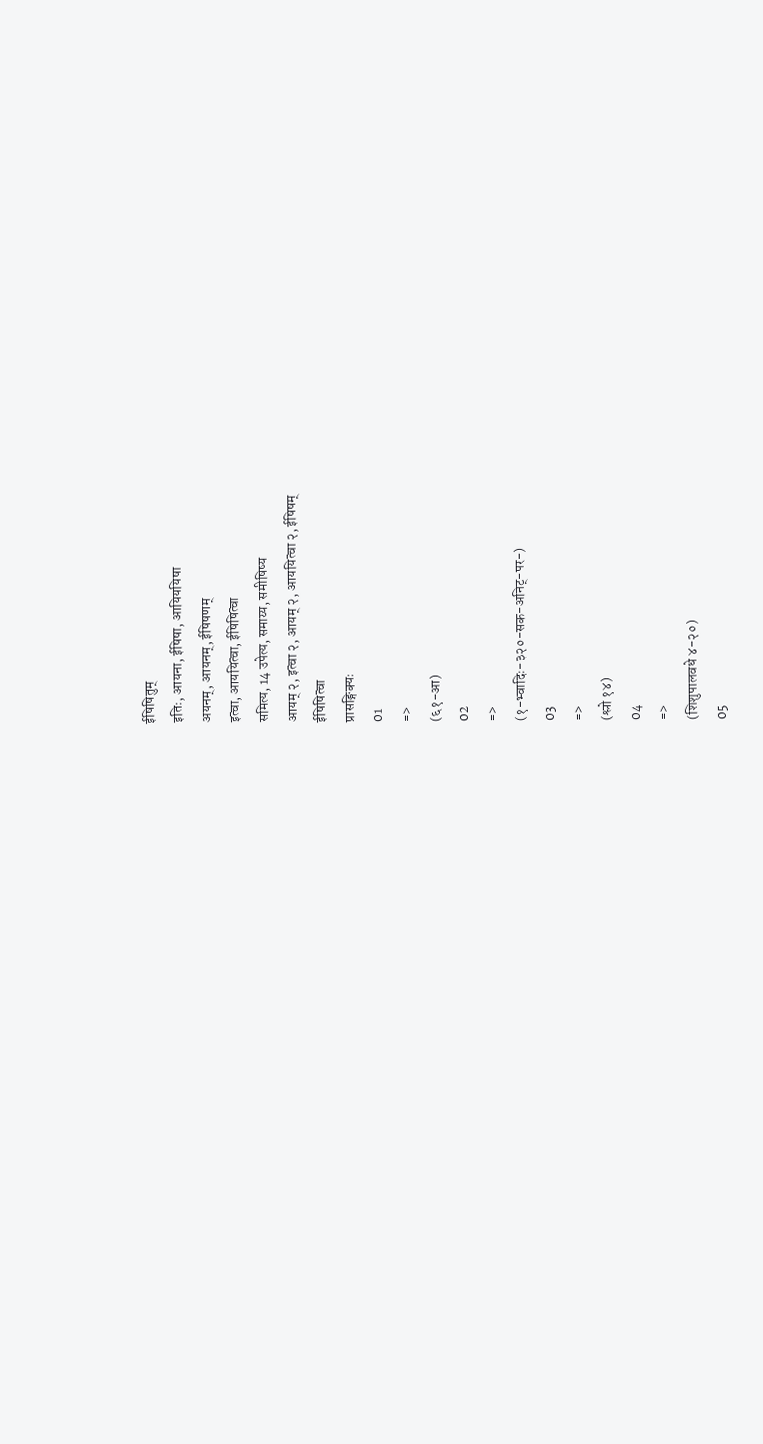ईषिषितुम्
इतिः, आयना, ईषिषा, आयिययिषा
अयनम्, आयनम्, ईषिषणम्
इत्वा, आययित्वा, ईषिषित्वा
समित्य, 14 उपेत्य, समाय्य, समीषिष्य
आयम् २, इत्वा २, आयम् २, आययित्वा २, ईषिषम्
ईषिषित्वा
प्रासङ्गिक्यः
01
=>
(६१-आ)
02
=>
(१-भ्वादिः-३२०-सक-अनिट्-पर-)
03
=>
(श्लो १४)
04
=>
(शिशुपालवधे ४-२०)
05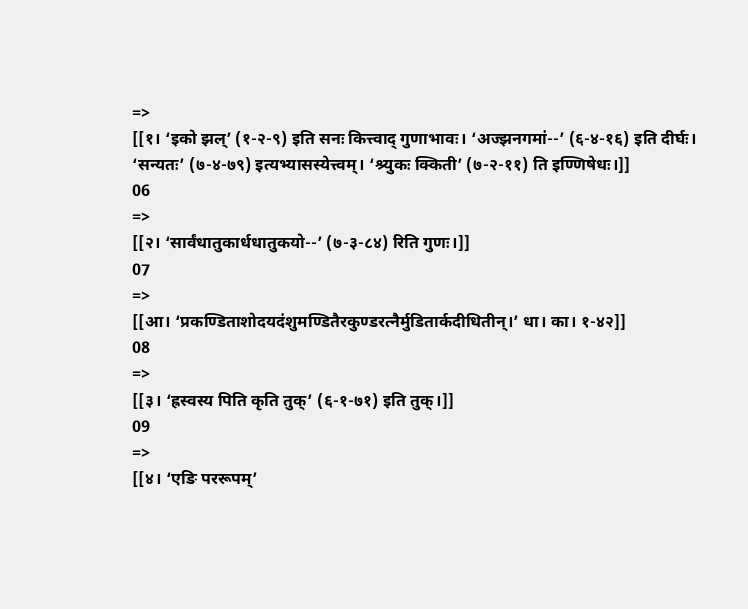=>
[[१। ‘इको झल्’ (१-२-९) इति सनः कित्त्वाद् गुणाभावः। ‘अज्झनगमां--’ (६-४-१६) इति दीर्घः। ‘सन्यतः’ (७-४-७९) इत्यभ्यासस्येत्त्वम्। ‘श्र्युकः क्किती’ (७-२-११) ति इण्णिषेधः।]]
06
=>
[[२। ‘सार्वंधातुकार्धधातुकयो--’ (७-३-८४) रिति गुणः।]]
07
=>
[[आ। ‘प्रकण्डिताशोदयदंशुमण्डितैरकुण्डरत्नैर्मुडितार्कदीधितीन्।’ धा। का। १-४२]]
08
=>
[[३। ‘ह्रस्वस्य पिति कृति तुक्’ (६-१-७१) इति तुक्।]]
09
=>
[[४। ‘एङि पररूपम्’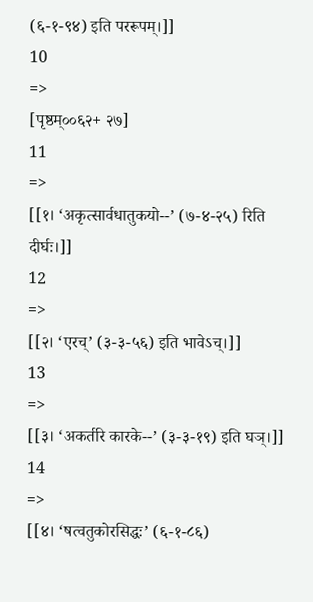(६-१-९४) इति पररूपम्।]]
10
=>
[पृष्ठम्००६२+ २७]
11
=>
[[१। ‘अकृत्सार्वधातुकयो--’ (७-४-२५) रिति दीर्घः।]]
12
=>
[[२। ‘एरच्’ (३-३-५६) इति भावेऽच्।]]
13
=>
[[३। ‘अकर्तरि कारके--’ (३-३-१९) इति घञ्।]]
14
=>
[[४। ‘षत्वतुकोरसिद्धः’ (६-१-८६)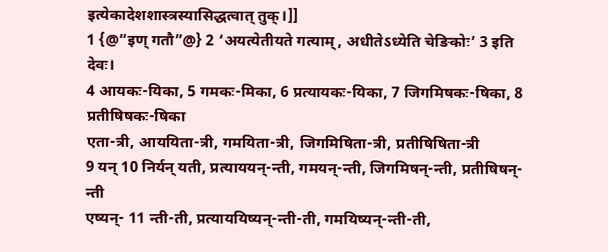इत्येकादेशशास्त्रस्यासिद्धत्वात् तुक्।]]
1 {@“इण् गतौ”@} 2 ‘अयत्येतीयते गत्याम्, अधीतेऽध्येति चेङिकोः’ 3 इति देवः।
4 आयकः-यिका, 5 गमकः-मिका, 6 प्रत्यायकः-यिका, 7 जिगमिषकः-षिका, 8 प्रतीषिषकः-षिका
एता-त्री, आययिता-त्री, गमयिता-त्री, जिगमिषिता-त्री, प्रतीषिषिता-त्री
9 यन् 10 निर्यन् यती, प्रत्याययन्-न्ती, गमयन्-न्ती, जिगमिषन्-न्ती, प्रतीषिषन्-न्ती
एष्यन्- 11 न्ती-ती, प्रत्याययिष्यन्-न्ती-ती, गमयिष्यन्-न्ती-ती,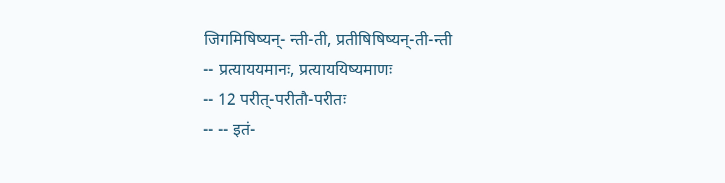जिगमिषिष्यन्- न्ती-ती, प्रतीषिषिष्यन्-ती-न्ती
-- प्रत्याययमानः, प्रत्याययिष्यमाणः
-- 12 परीत्-परीतौ-परीतः
-- -- इतं-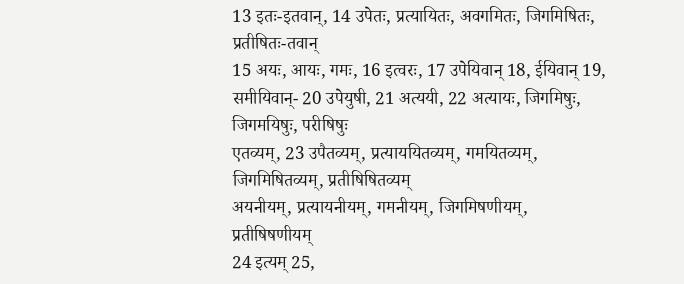13 इतः-इतवान्, 14 उपेतः, प्रत्यायितः, अवगमितः, जिगमिषितः, प्रतीषितः-तवान्
15 अयः, आयः, गमः, 16 इत्वरः, 17 उपेयिवान् 18, ईयिवान् 19, समीयिवान्- 20 उपेयुषी, 21 अत्ययी, 22 अत्यायः, जिगमिषुः, जिगमयिषुः, परीषिषुः
एतव्यम्, 23 उपैतव्यम्, प्रत्याययितव्यम्, गमयितव्यम्, जिगमिषितव्यम्, प्रतीषिषितव्यम्
अयनीयम्, प्रत्यायनीयम्, गमनीयम्, जिगमिषणीयम्, प्रतीषिषणीयम्
24 इत्यम् 25,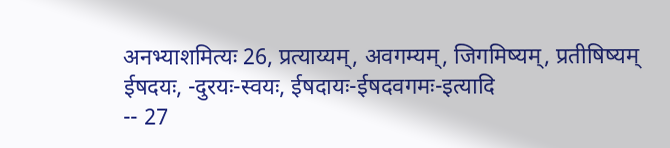अनभ्याशमित्यः 26, प्रत्याय्यम्, अवगम्यम्, जिगमिष्यम्, प्रतीषिष्यम्
ईषदयः, -दुरयः-स्वयः, ईषदायः-ईषदवगमः-इत्यादि
-- 27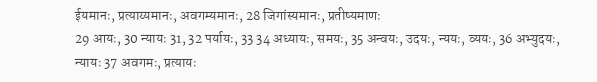ईयमानः, प्रत्याय्यमानः, अवगम्यमानः, 28 जिगांस्यमानः, प्रतीष्यमाणः
29 आयः, 30 न्यायः 31, 32 पर्यायः, 33 34 अध्यायः, समयः, 35 अन्वयः, उदयः, न्ययः, व्ययः, 36 अभ्युदयः, न्यायः 37 अवगमः, प्रत्यायः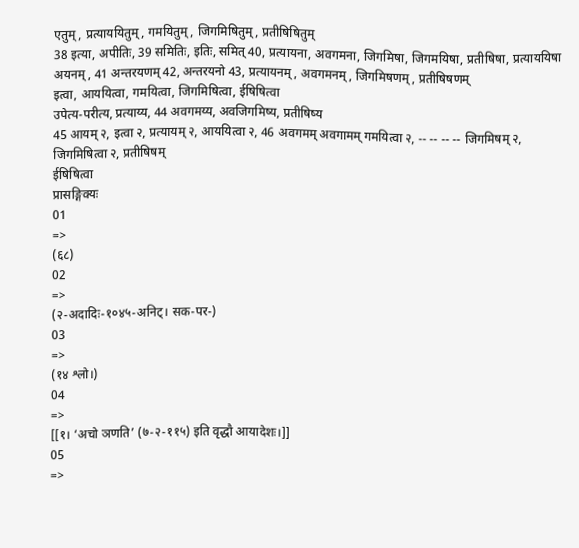एतुम्, प्रत्याययितुम्, गमयितुम्, जिगमिषितुम्, प्रतीषिषितुम्
38 इत्या, अपीतिः, 39 समितिः, इतिः, समित् 40, प्रत्यायना, अवगमना, जिगमिषा, जिगमयिषा, प्रतीषिषा, प्रत्याययिषा
अयनम्, 41 अन्तरयणम् 42, अन्तरयनो 43, प्रत्यायनम्, अवगमनम्, जिगमिषणम्, प्रतीषिषणम्
इत्वा, आययित्वा, गमयित्वा, जिगमिषित्वा, ईषिषित्वा
उपेत्य-परीत्य, प्रत्याय्य, 44 अवगमय्य, अवजिगमिष्य, प्रतीषिष्य
45 आयम् २, इत्वा २, प्रत्यायम् २, आययित्वा २, 46 अवगमम् अवगामम् गमयित्वा २, -- -- -- -- जिगमिषम् २, जिगमिषित्वा २, प्रतीषिषम्
ईषिषित्वा
प्रासङ्गिक्यः
01
=>
(६८)
02
=>
(२-अदादिः-१०४५-अनिट्। सक-पर-)
03
=>
(१४ श्लो।)
04
=>
[[१। ‘अचो ञणति’ (७-२-११५) इति वृद्धौ आयादेशः।]]
05
=>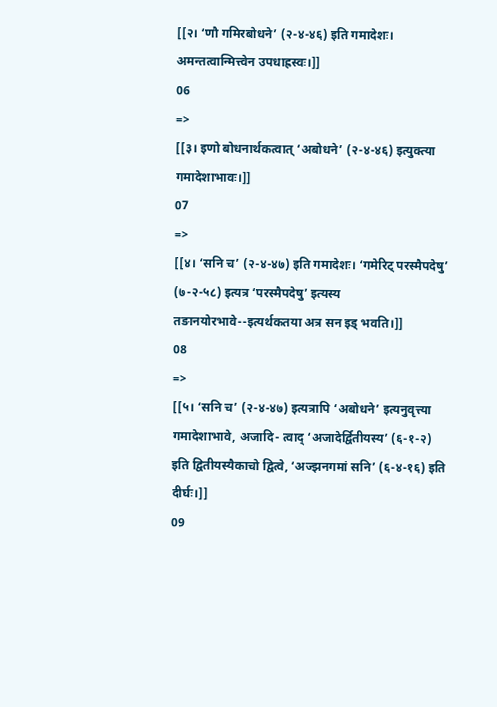[[२। ‘णौ गमिरबोधने’ (२-४-४६) इति गमादेशः। अमन्तत्वान्मित्त्वेन उपधाह्रस्वः।]]
06
=>
[[३। इणो बोधनार्थकत्वात् ‘अबोधने’ (२-४-४६) इत्युक्त्या गमादेशाभावः।]]
07
=>
[[४। ‘सनि च’ (२-४-४७) इति गमादेशः। ‘गमेरिट् परस्मैपदेषु’ (७-२-५८) इत्यत्र ‘परस्मैपदेषु’ इत्यस्य तङानयोरभावे--इत्यर्थकतया अत्र सन इड् भवति।]]
08
=>
[[५। ‘सनि च’ (२-४-४७) इत्यत्रापि ‘अबोधने’ इत्यनुवृत्त्या गमादेशाभावे, अजादि- त्वाद् ‘अजादेर्द्वितीयस्य’ (६-१-२) इति द्वितीयस्यैकाचो द्वित्वे, ‘अज्झनगमां सनि’ (६-४-१६) इति दीर्घः।]]
09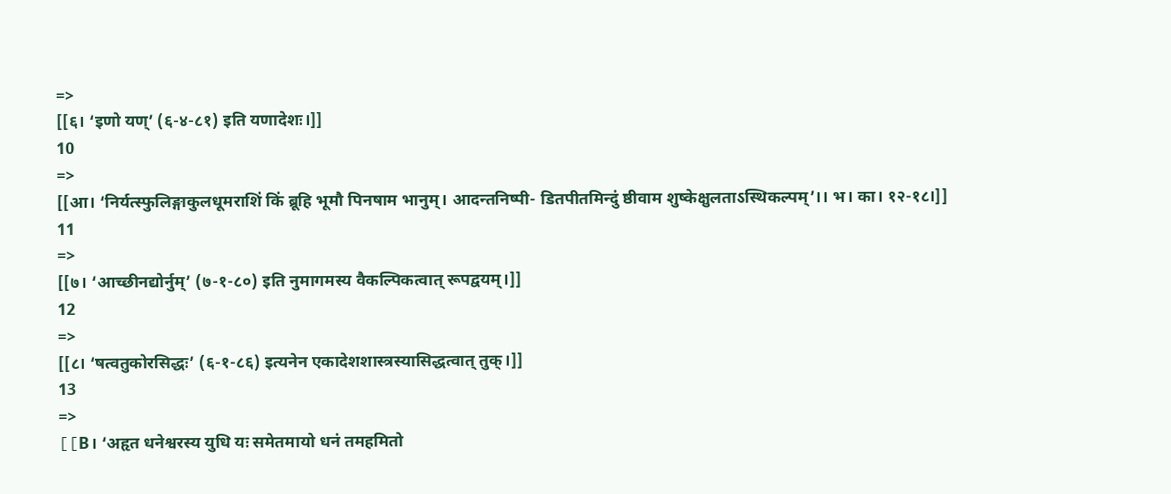=>
[[६। ‘इणो यण्’ (६-४-८१) इति यणादेशः।]]
10
=>
[[आ। ‘निर्यत्स्फुलिङ्गाकुलधूमराशिं किं ब्रूहि भूमौ पिनषाम भानुम्। आदन्तनिष्पी- डितपीतमिन्दुं ष्ठीवाम शुष्केक्षुलताऽस्थिकल्पम्’।। भ। का। १२-१८।]]
11
=>
[[७। ‘आच्छीनद्योर्नुम्’ (७-१-८०) इति नुमागमस्य वैकल्पिकत्वात् रूपद्वयम्।]]
12
=>
[[८। ‘षत्वतुकोरसिद्धः’ (६-१-८६) इत्यनेन एकादेशशास्त्रस्यासिद्धत्वात् तुक्।]]
13
=>
[[B। ‘अहृत धनेश्वरस्य युधि यः समेतमायो धनं तमहमितो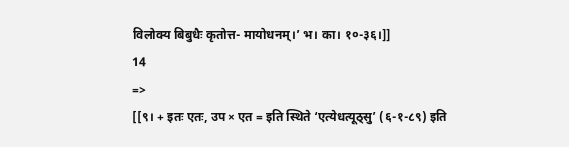विलोक्य बिबुधैः कृतोत्त- मायोधनम्।’ भ। का। १०-३६।]]
14
=>
[[९। + इतः एतः, उप × एत = इति स्थिते ‘एत्येधत्यूठ्सु’ (६-१-८९) इति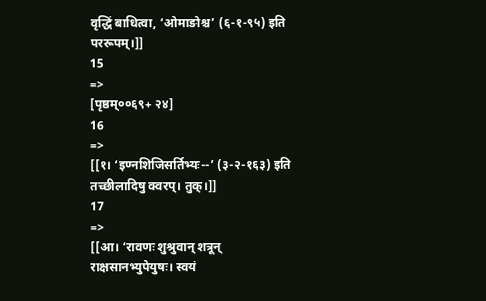वृद्धिं बाधित्वा, ‘ओमाङोश्च’ (६-१-९५) इति पररूपम्।]]
15
=>
[पृष्ठम्००६९+ २४]
16
=>
[[१। ‘इण्नशिजिसर्तिभ्यः--’ (३-२-१६३) इति तच्छीलादिषु क्वरप्। तुक्।]]
17
=>
[[आ। ‘रावणः शुश्रुवान् शत्रून् राक्षसानभ्युपेयुषः। स्वयं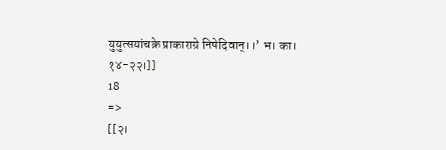युयुत्सयांचक्रे प्राकाराग्रे निषेदिवान्।।’ भ। का। १४-२२।]]
18
=>
[[२।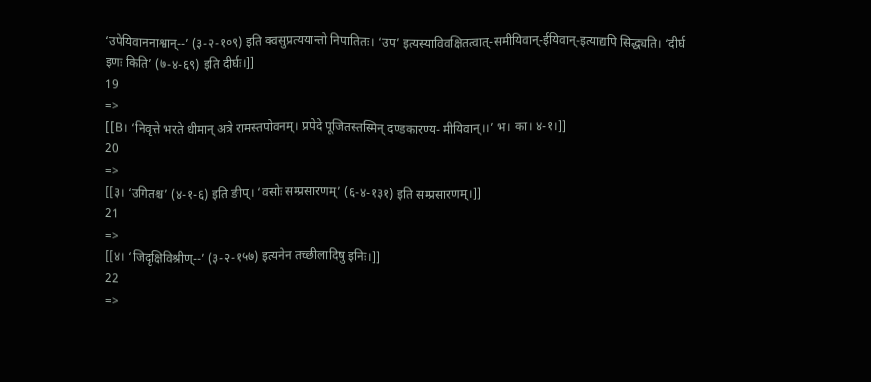‘उपेयिवाननाश्वान्--’ (३-२-१०९) इति क्वसुप्रत्ययान्तो निपातितः। ‘उप’ इत्यस्याविवक्षितत्वात्-समीयिवान्-ईयिवान्-इत्याद्यपि सिद्ध्यति। ‘दीर्घ इणः किति’ (७-४-६९) इति दीर्घः।]]
19
=>
[[B। ‘निवृत्ते भरते धीमान् अत्रे रामस्तपोवनम्। प्रपेदे पूजितस्तस्मिन् दण्डकारण्य- मीयिवान्।।’ भ। का। ४-१।]]
20
=>
[[३। ‘उगितश्च’ (४-१-६) इति ङीप्। ‘वसोः सम्प्रसारणम्’ (६-४-१३१) इति सम्प्रसारणम्।]]
21
=>
[[४। ‘जिदृक्षिविश्रीण्--’ (३-२-१५७) इत्यनेन तच्छीलादिषु इनिः।]]
22
=>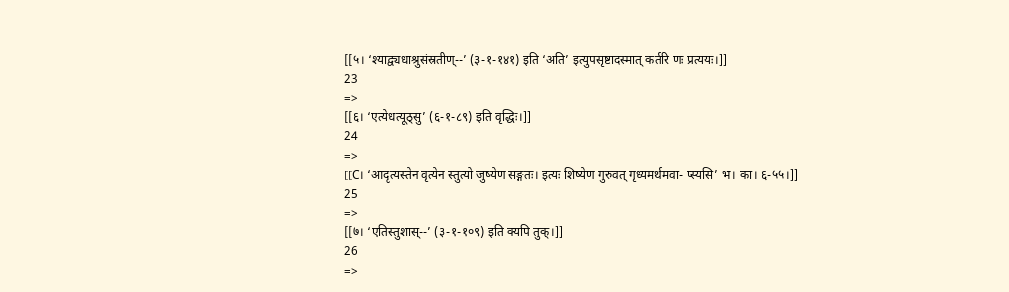[[५। ‘श्याद्व्यधाश्रुसंस्रतीण्--’ (३-१-१४१) इति ‘अति’ इत्युपसृष्टादस्मात् कर्तरि णः प्रत्ययः।]]
23
=>
[[६। ‘एत्येधत्यूठ्सु’ (६-१-८९) इति वृद्धिः।]]
24
=>
[[C। ‘आदृत्यस्तेन वृत्येन स्तुत्यो जुष्येण सङ्गतः। इत्यः शिष्येण गुरुवत् गृध्यमर्थमवा- प्स्यसि’ भ। का। ६-५५।]]
25
=>
[[७। ‘एतिस्तुशास्--’ (३-१-१०९) इति क्यपि तुक्।]]
26
=>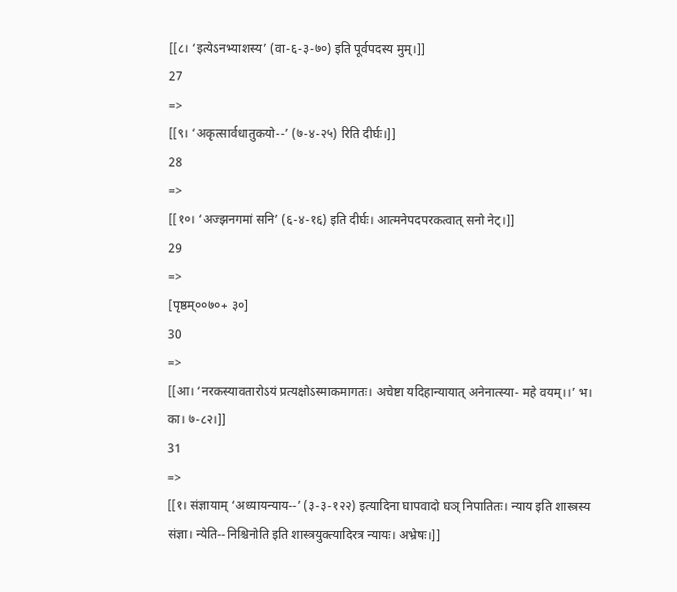[[८। ‘इत्येऽनभ्याशस्य’ (वा-६-३-७०) इति पूर्वपदस्य मुम्।]]
27
=>
[[९। ‘अकृत्सार्वधातुकयो--’ (७-४-२५) रिति दीर्घः।]]
28
=>
[[१०। ‘अज्झनगमां सनि’ (६-४-१६) इति दीर्घः। आत्मनेपदपरकत्वात् सनो नेट्।]]
29
=>
[पृष्ठम्००७०+ ३०]
30
=>
[[आ। ‘नरकस्यावतारोऽयं प्रत्यक्षोऽस्माकमागतः। अचेष्टा यदिहान्यायात् अनेनात्स्या- महे वयम्।।’ भ। का। ७-८२।]]
31
=>
[[१। संज्ञायाम् ‘अध्यायन्याय--’ (३-३-१२२) इत्यादिना घापवादो घञ् निपातितः। न्याय इति शास्त्रस्य संज्ञा। न्येति--निश्चिनोति इति शास्त्रयुक्त्यादिरत्र न्यायः। अभ्रेषः।]]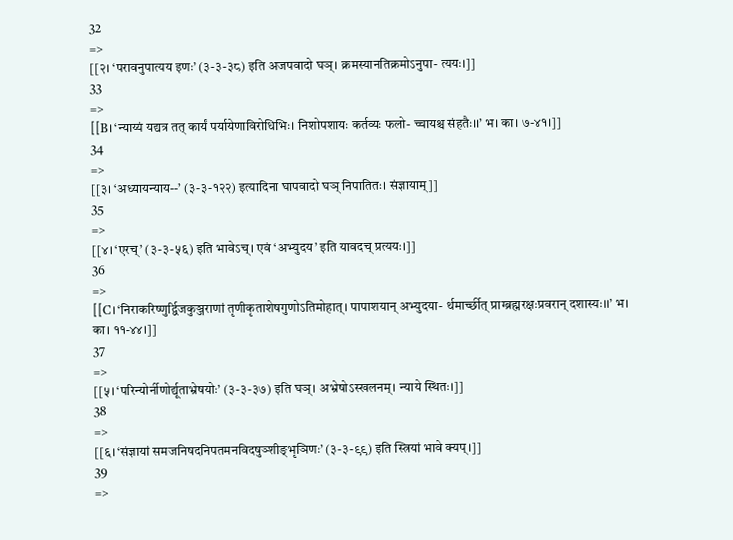32
=>
[[२। ‘परावनुपात्यय इणः’ (३-३-३८) इति अजपवादो घञ्। क्रमस्यानतिक्रमोऽनुपा- त्ययः।]]
33
=>
[[B। ‘न्याय्यं यद्यत्र तत् कार्यं पर्यायेणाविरोधिभिः। निशोपशायः कर्तव्यः फलो- च्चायश्च संहतैः।।’ भ। का। ७-४१।]]
34
=>
[[३। ‘अध्यायन्याय--’ (३-३-१२२) इत्यादिना घापवादो घञ् निपातितः। संज्ञायाम्]]
35
=>
[[४। ‘एरच्’ (३-३-५६) इति भावेऽच्। एवं ‘अभ्युदय’ इति यावदच् प्रत्ययः।]]
36
=>
[[C। ‘निराकरिष्णुर्द्विजकुञ्जराणां तृणीकृताशेषगुणोऽतिमोहात्। पापाशयान् अभ्युदया- र्थमार्च्छीत् प्राग्ब्रह्मरक्षःप्रवरान् दशास्यः।।’ भ। का। ११-४४।]]
37
=>
[[५। ‘परिन्योर्नीणोर्द्यूताभ्रेषयोः’ (३-३-३७) इति घञ्। अभ्रेषोऽस्खलनम्। न्याये स्थितः।]]
38
=>
[[६। ‘संज्ञायां समजनिषदनिपतमनविदषुञ्शीङ्भृञिणः’ (३-३-९९) इति स्त्रियां भावे क्यप्।]]
39
=>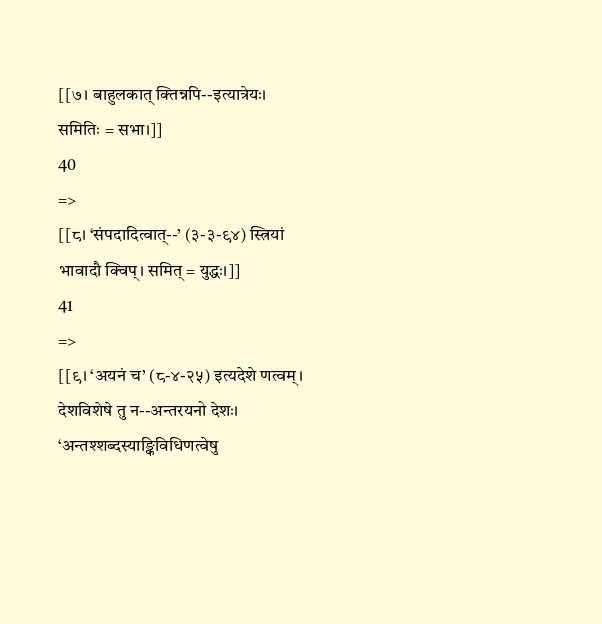[[७। बाहुलकात् क्तिन्नपि--इत्यात्रेयः। समितिः = सभा।]]
40
=>
[[८। ‘संपदादित्वात्--’ (३-३-९४) स्त्रियां भावादौ क्विप्। समित् = युद्धः।]]
41
=>
[[९। ‘अयनं च’ (८-४-२५) इत्यदेशे णत्वम्। देशविशेषे तु न--अन्तरयनो देशः। ‘अन्तश्शब्दस्याङ्किविधिणत्वेषु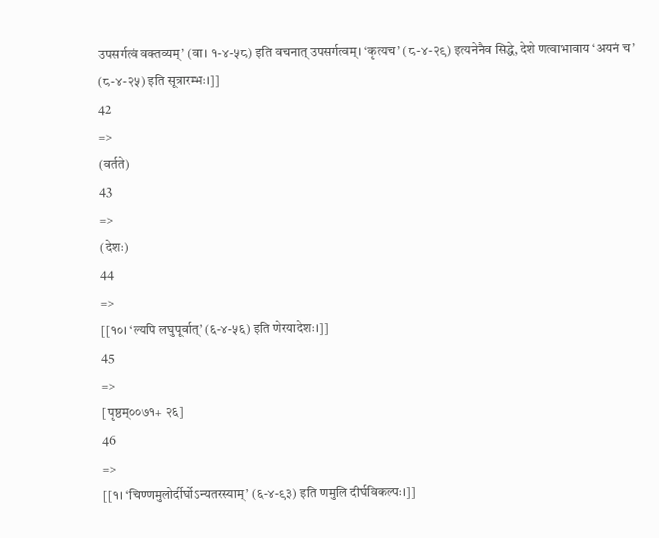उपसर्गत्वं वक्तव्यम्’ (वा। १-४-५८) इति वचनात् उपसर्गत्वम्। ‘कृत्यच’ (८-४-२९) इत्यनेनैव सिद्धे, देशे णत्वाभावाय ‘अयनं च’ (८-४-२५) इति सूत्रारम्भः।]]
42
=>
(वर्तते)
43
=>
(देशः)
44
=>
[[१०। ‘ल्यपि लघुपूर्वात्’ (६-४-५६) इति णेरयादेशः।]]
45
=>
[पृष्ठम्००७१+ २६]
46
=>
[[१। ‘चिण्णमुलोर्दीर्घोऽन्यतरस्याम्’ (६-४-९३) इति णमुलि दीर्घविकल्पः।]]